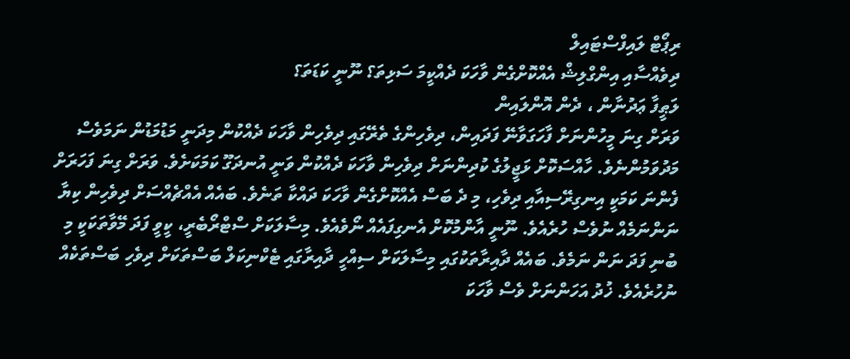ރިޕޯޓް ލައިފްސްޓައިލް
ދިވެއްސާއި އިންގްލިޝް އެއްކޮށްގެން ވާހަކަ ދެއްކީމަ ސަޅިތަ؟ ނޫނީ ކަޑަތަ؟
ލަޠީފާ ޢަދުނާން ، ދެން އޮންލައިން
ވަރަށް ގިނަ މީހުންނަށް ފާހަގަވާނޭ ފަދައިން، ދިވެހިންގެ ތެރޭގައި ދިވެހިން ވާހަކަ ދެއްކުން މިދަނީ މަޑުމަޑުން ނަމަވެސް މަދުވަމުންނެވެ. ހާއްސަކޮށް ޅަޖީލުގެ ކުދިންނަށް ދިވެހިން ވާހަކަ ދެއްކުން ވަނީ އުނދަގޫ ކަމަކަށެވެ. ވަރަށް ގިނަ ފަހަރަށް ފެންނަ ކަމަކީ އިނގިރޭސިއާއި ދިވެހި، މި ދެ ބަސް އެއްކޮށްގެން ވާހަކަ ދައްކާ ތަނެވެ. ބައެއް އެއްޗެއްސަށް ދިވެހިން ކިޔާ ނަންނަމެއް ނުވެސް ހުރެއެވެ. ނޫނީ އާންމުކޮށް އެނގިފައެއް ނޯވެއެވެ. މިސާލަކަށް ސްޓްރޯބެރީ، ކީވީ ފަދަ މޭވާތަކަކީ މި ބުނި ފަދަ ނަން ނަމެވެ. ބައެއް ދާއިރާތަކުގައި މިސާލަކަށް ސިއްހީ ދާއިރާގައި ޓެކްނިކަލް ބަސްތަކަށް ދިވެހި ބަސްތަކެއް ނުހުރެއެވެ. ޚުދު އަހަންނަށް ވެސް ވާހަކަ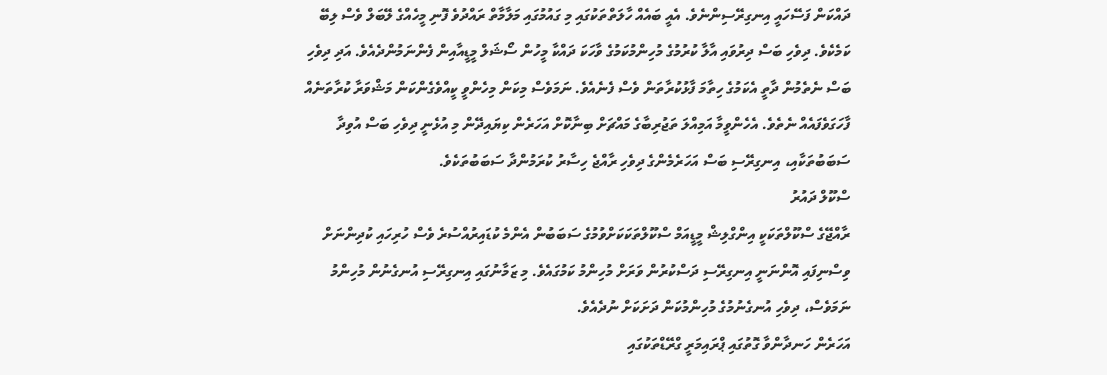ދައްކަން ފަސޭހައީ އިނގިރޭސިންނެވެ. އެއީ ބައެއް ހާލަތްތަކުގައި މި ގައުމުގައި މަލާމާތް ރައްދުވެ ފޮނި މީހެއްގެ ލޭބަލް ވެސް ލިބޭ ކަމެކެވެ. ދިވެހި ބަސް ދިރުވައި އާލާ ކުރުމުގެ މުހިންމުކަމުގެ ވާހަކަ ދައްކާ މީހުން ސޯޝަލް މީޑީއާއިން ފެންނަމުންދެއެވެ. އަދި ދިވެހި ބަސް ނެތެމުން ދާތީ އެކަމުގެ ހިތާމަ ފާޅުކުރާތަން ވެސް ފެނެއެވެ. ނަމަވެސް މިކަން މިހެންވީ ކީއްވެގެންކަން މަޝްވަރާ ކުރާތަނެއް ފާހަގަވެފައެއް ނެތެވެ. އެހެންވީމާ އަމިއްލަ ތަޖުރިބާގެ މައްޗަށް ބިނާކޮށް އަހަރެން ކިޔައިދޭން މި އުޅެނީ ދިވެހި ބަސް އުވިދާ ސަބަބުތަކާއި، އިނގިރޭސި ބަސް އަހަރެމެންގެ ދިވެހި ރާއްޖެ ހިސާރު ކުރަމުންދާ ސަބަބުތަކެވެ.
ސްކޫލް ދައުރު
ރާއްޖޭގެ ސްކޫލްތަކަކީ އިންގްލިޝް މީޑީއަމް ސްކޫލްތަކަކަށްވުމުގެ ސަބަބުން އެންމެ ކުޑައިރުއްސުރެ ވެސް ހުރިހައި ކުދިންނަށް ވިސްނިފައި އޮންނަނީ އިނގިރޭސި ދަސްކުރުން ވަރަށް މުހިންމު ކަމުގައެވެ. މި ޒަމާނުގައި އިނގިރޭސި އުނގެނުން މުހިންމު ނަމަވެސް، ދިވެހި އުނގެނުމުގެ މުހިންމުކަން ދަށަކަށް ނުދެއެވެ.
އަހަރެން ހަނދާންވާ ގޮތުގައި ޕްރައިމަރީ ގްރޭޑްތަކުގައި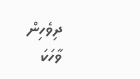ދިވެހިން ވާހަކަ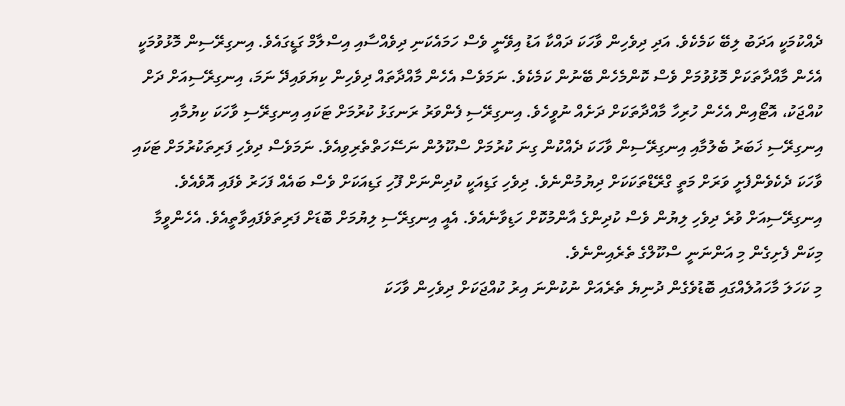ދެއްކުމަކީ އަދަބު ލިބޭ ކަމެކެވެ. އަދި ދިވެހިން ވާހަކަ ދައްކާ އަޑު އިވޭނީ ވެސް ހަމައެކަނި ދިވެއްސާއި އިސްލާމް ގަޑީގައެވެ. އިނގިރޭސިން މޮޅުވުމަކީ އެހެން މާއްދާތަކަށް މޮޅުވުމަށް ވެސް ކޮންމެހެން ބޭނުން ކަމެކެވެ. ނަމަވެސް އެހެން މާއްދާތައް ދިވެހިން ކިޔަވައިދޭ ނަމަ، އިނގިރޭސިއަށް ދަށް ކުއްޖަކު، އޮޓޯއިން އެހެން ހުރިހާ މާއްދާތަކަށް ދަށެއް ނުވީހެވެ. އިނގިރޭސި ފެންވަރު ރަނގަޅު ކުރުމަށް ޓަކައި އިނގިރޭސި ވާހަކަ ކިޔުމާއި އިނގިރޭސި ޚަބަރު ބެލުމާއި އިނގިރޭސިން ވާހަކަ ދެއްކުން ގިނަ ކުރުމަށް ސްކޫލުން ނަސޭހަތްތެރިވިއެވެ. ނަމަވެސް ދިވެހި ފަރިތަކުރުމަށް ޓަކައި ވާހަކަ ދެކެވެންފެށީ ވަރަށް މަތީ ގްރޭޑްތަކަކަށް ދިޔުމުންނެވެ. ދިވެހި ގަޑިއަކީ ކުދިންނަށް ފޫހި ގަޑިއަކަށް ވެސް ބައެއް ފަހަރު ވެފައި އޮވެއެވެ. އިނގިރޭސިއަށް ވުރެ ދިވެހި ލިޔުން ވެސް ކުދިންގެ އާންމުކޮށް ހަޑިވާނެއެވެ. އެއީ އިނގިރޭސި ލިޔުމަށް ބޮޑަށް ފަރިތަވެފައިވާތީއެވެ. އެހެންވީމާ މިކަން ފެށިގެން މި އަންނަނީ ސްކޫލްގެ ތެރެއިންނެވެ.
މި ކަހަލަ މާހައުލެއްގައި ބޮޑުވެގެން ދުނިޔެ ތެރެއަށް ނުކުންނަ އިރު ކުއްޖަކަށް ދިވެހިން ވާހަކަ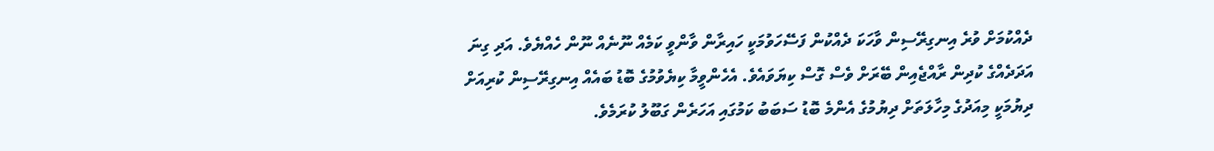ދެއްކުމަށް ވުރެ އިނގިރޭސިން ވާހަކަ ދެއްކުން ފަސޭހަވުމަކީ ހައިރާން ވާންވީ ކަމެއް ނޫނެއް ނޫން ހެއްޔެވެ. އަދި ގިނަ އަދަދެއްގެ ކުދިން ރާއްޖެއިން ބޭރަށް ވެސް ގޮސް ކިޔަވައެވެ. އެހެންވީމާ ކިޔެވުމުގެ ބޮޑު ބައެއް އިނގިރޭސިން ކުރިއަށް ދިޔުމަކީ މިއަދުގެ މިހާލަތަށް ދިޔުމުގެ އެންމެ ބޮޑު ސަބަބު ކަމުގައި އަހަރެން ގަބޫލު ކުރަމެވެ.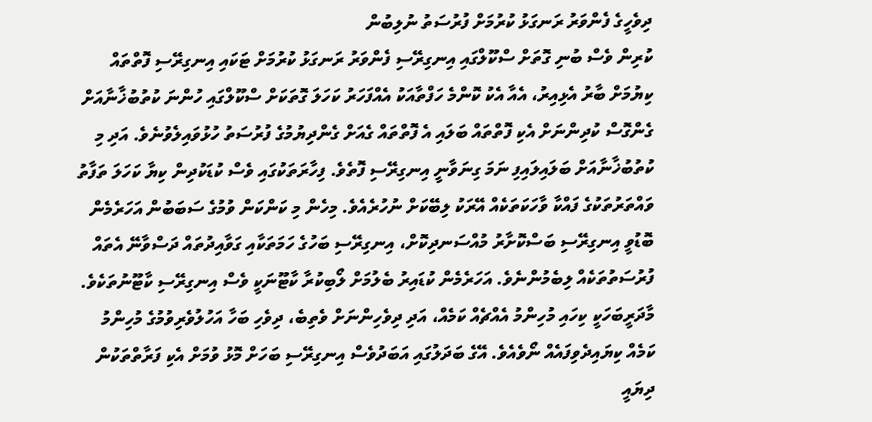ދިވެހީގެ ފެންވަރު ރަނގަޅު ކުރުމަށް ފުރުސަތު ނުލިބުން
ކުރިން ވެސް ބުނި ގޮތަށް ސްކޫލްގައި އިނގިރޭސި ފެންވަރު ރަނގަޅު ކުރުމަށް ޓަކައި އިނގިރޭސި ފޮތްތައް ކިޔުމަށް ބާރު އެޅިއިރު، އެއާ އެކު ކޮންމެ ހަފްތާއަކު އެއްފަހަރު ކަހަލަ ގޮތަކަށް ސްކޫލްގައި ހުންނަ ކުތުބުޚާނާއަށް ގެންގޮސް ކުދިންނަށް އެކި ފޮތްތައް ބަލައި އެ ފޮތްތައް ގެއަށް ގެންދިޔުމުގެ ފުރުސަތު ހުޅުވައިލެވުނެވެ. އަދި މި ކުތުބުޚާނާއަށް ބަލައިލައިފި ނަމަ ގިނަވާނީ އިނގިރޭސި ފޮތެވެ. ފިހާރަތަކުގައި ވެސް ކުޑަކުދިން ކިޔާ ކަހަލަ ތަފާތު ވައްތަރުތަކުގެ ފައްކާ ވާހަކަތަކެއް އޭރަކު ލިބޭކަށް ނުހުރެއެވެ. މިހެން މި ކަންކަން ވުމުގެ ސަބަބުން އަހަރެމެން ބޮޑުވީ އިނގިރޭސި ބަސްކޮށާރު މުއްސަނދިކޮށް، އިނގިރޭސި ބަހުގެ ހަމަތަކާއި ގަވާއިދުތައް ދަސްވާނޭ އެތައް ފުރުސަތުތަކެއް ލިބެމުންނެވެ. އަހަރެމެން ކުޑައިރު ބެލުމަށް ލޯބިކުރާ ކާޓޫނަކީ ވެސް އިނގިރޭސި ކާޓޫނުތަކެވެ. މާދަރީބަހަކީ ކިހައި މުހިންމު އެއްޗެއް ކަމެއް، އަދި ދިވެހިންނަށް ވެތިބެ، ދިވެހި ބަހާ އަހުލުވެރިވުމުގެ މުހިންމު ކަމެއް ކިޔައިދެވިފައެއް ނޯވެއެވެ. އޭގެ ބަދަލުގައި އަބަދުވެސް އިނގިރޭސި ބަހަށް މޮޅު ވުމަށް އެކި ފަރާތްތަކުން ދިޔައީ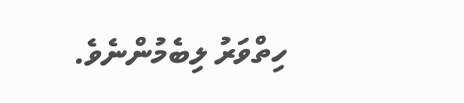ހިތްވަރު ލިބެމުންނެވެ.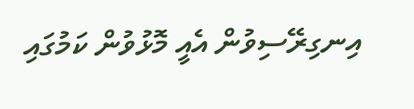އިނގިރޭސިވުން އެއީ މޮޅުވުން ކަމުގައި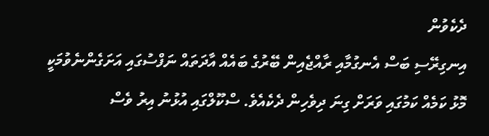ދެކެވުން
އިނގިރޭސި ބަސް އެނގުމާއި ރާއްޖެއިން ބޭރުގެ ބައެއް އާދަތައް ނަފްސުގައި އަށަގެންނެވުމަކީ މޮޅު ކަމެއް ކަމުގައި ވަރަށް ގިނަ ދިވެހިން ދެކެއެވެ. ސްކޫލްގައި އުޅުނު އިރު ވެސް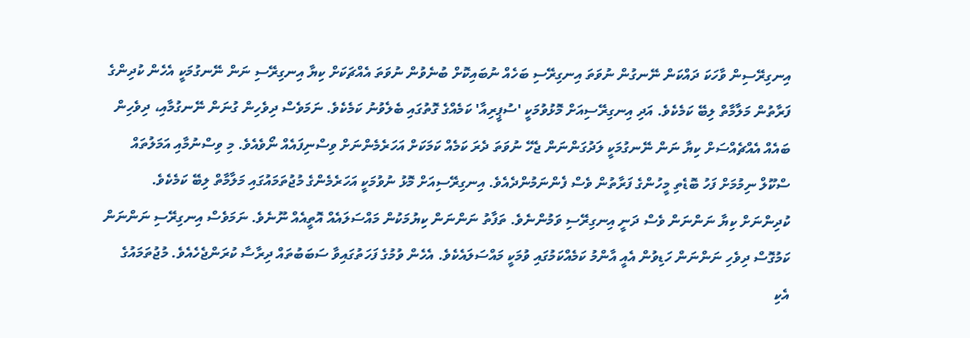އިނގިރޭސިން ވާހަކަ ދައްކަން ނޭނގުން ނުވަތަ އިނގިރޭސި ބަހެއް ނުބައިކޮށް ބުނެވުން ނުވަތަ އެއްޗަކަށް ކިޔާ އިނގިރޭސި ނަން ނޭނގުމަކީ އެހެން ކުދިންގެ ފަރާތުން މަލާމާތް ލިބޭ ކަމެކެވެ. އަދި އިނގިރޭސިއަށް މޮޅުވުމަކީ 'ސުޕީރިއާ' ކަމެއްގެ ގޮތުގައި ބެލެވުނު ކަމެކެވެ. ނަމަވެސް ދިވެހިން ގުނަން ނޭނގުމާއި، ދިވެހިން ބައެއް އެއްޗެއްސަށް ކިޔާ ނަން ނޭނގުމަކީ ލަދުގަންނަން ޖެހޭ ނުވަތަ ދެރަ ކަމެއް ކަމަކަށް އަހަރެމެންނަށް ވިސްނިފައެއް ނޯވެއެވެ. މި ވިސްނުމާއި އަމަލުތައް ސްކޫލް ނިމުމަށް ފަހު ބޮޑެތި މީހުންގެ ފަރާތުން ވެސް ފެންނަމުންދެއެވެ. އިނގިރޭސިއަށް މޮޅު ނުވުމަކީ އަހަރެމެންގެ މުޖުތަމައުގައި މަލާމާތް ލިބޭ ކަމެކެވެ.
ކުދިންނަށް ކިޔާ ނަންނަން ވެސް ދަނީ އިނގިރޭސި ވަމުންނެވެ. ތަފާތު ނަންނަން ކިޔުމަކުން މައްސަލައެއް އޮތީއެއް ނޫނެވެ. ނަމަވެސް އިނގިރޭސި ނަންނަން ކަމުގޮސް ދިވެހި ނަންނަން ހަޑިވުން އެއީ އާންމު ކަމެއްކަމުގައި ވުމަކީ މައްސަލައެކެވެ. އެހެން ވުމުގެ ފަހަތުގައިވާ ސަބަބުތައް ދިރާސާ ކުރަންޖެހެއެވެ. މުޖުތަމައުގެ އެކި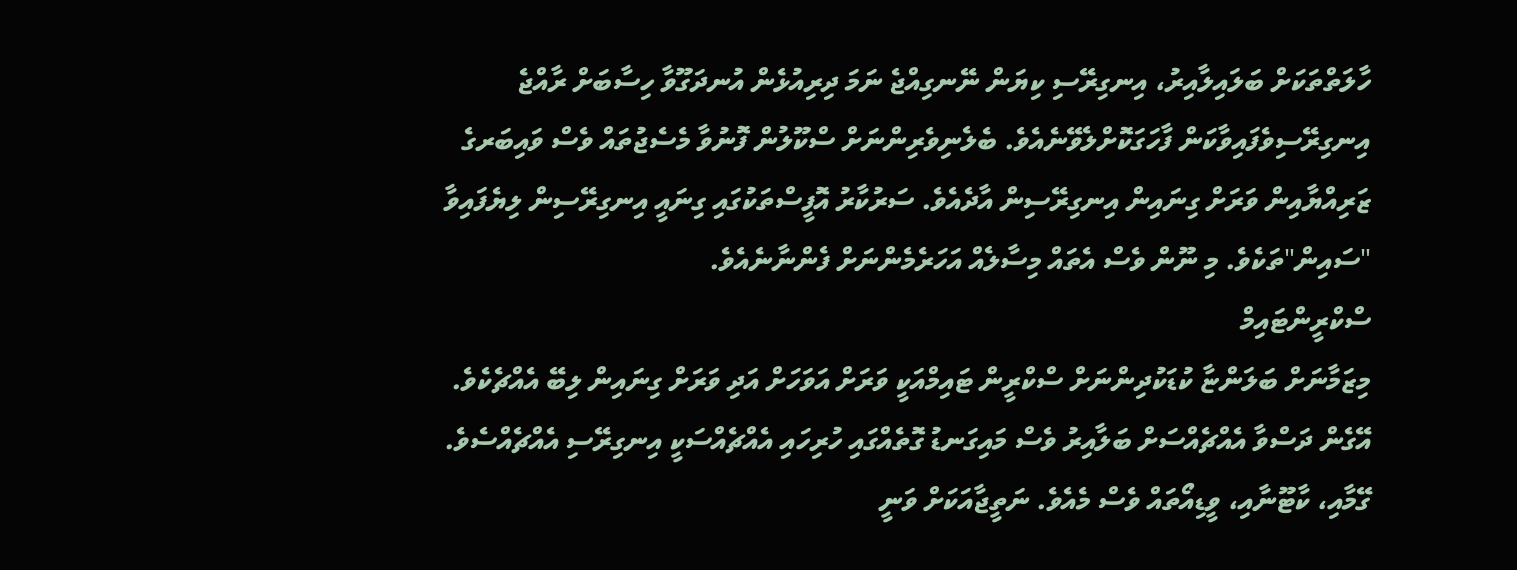ހާލަތްތަކަށް ބަލައިލާއިރު، އިނގިރޭސި ކިޔަން ނޭނގިއްޖެ ނަމަ ދިރިއުޅެން އުނދަގޫވާ ހިސާބަށް ރާއްޖެ އިނގިރޭސިވެފައިވާކަން ފާހަގަކޮށްލެވޭނެއެވެ. ބެލެނިވެރިންނަށް ސްކޫލުން ފޮނުވާ މެސެޖުތައް ވެސް ވައިބަރގެ ޒަރިއްޔާއިން ވަރަށް ގިނައިން އިނގިރޭސިން އާދެއެވެ. ސަރުކާރު އޮފީސްތަކުގައި ގިނައީ އިނގިރޭސިން ލިޔެފައިވާ "ސައިން"ތަކެވެ. މި ނޫން ވެސް އެތައް މިސާލެއް އަހަރެމެންނަށް ފެންނާނެއެވެ.
ސްކްރީންޓައިމް
މިޒަމާނަށް ބަލަންޏާ ކުޑަކުދިންނަށް ސްކްރީން ޓައިމްއަކީ ވަރަށް އަވަހަށް އަދި ވަރަށް ގިނައިން ލިބޭ އެއްޗެކެވެ. އޭގެން ދަސްވާ އެއްޗެއްސަށް ބަލާއިރު ވެސް މައިގަނޑު ގޮތެއްގައި ހުރިހައި އެއްޗެއްސަކީ އިނގިރޭސި އެއްޗެއްސެވެ. ގޭމާއި، ކާޓޫނާއި، ވީޑިއޯތައް ވެސް މެއެވެ. ނަތީޖާއަކަށް ވަނީ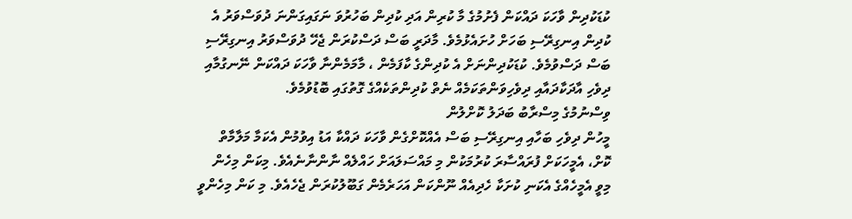ކުޑަކުދިން ވާހަކަ ދައްކަން ފެށުމުގެ މާ ކުރިން އަދި ކުދިން ބަހުރުވަ ނަގައިގަންނަ ދުވަސްވަރު އެ ކުދިން އިނގިރޭސި ބަހަށް ހުށައެޅުމެވެ. މާދަރީ ބަސް ދަސްކުރަން ޖެހޭ ދުވަސްވަރު އިނގިރޭސި ބަސް ދަސްވުމެވެ. ކުޑަކުދިންނަށް އެ ކުދިންގެ ކާފަމެން ، މާމަމެންނާ ވާހަކަ ދައްކަން ނޭނގުމާއި ދިވެހި އާދަކާދައާއި ދިވެހިވަންތަކަމެއް ނެތް ކުދިންތަކެއްގެ ގޮތުގައި ބޮޑުވުމެވެ.
ވިސްނުމުގެ މިސްރާބު ބަދަލު ކޮށްލުން
މީހުން ދިވެހި ބަހާއި އިނގިރޭސި ބަސް އެއްކޮށްގެން ވާހަކަ ދައްކާ އަޑު އިވުމުން އެކަމާ މަލާމާތް ކޮށް، އެމީހަކަށް ފުރައްސާރަ ކުރުމަކުން މި މައްސަލައަށް ހައްލެއް ނާންނާނެއެވެ. މިކަން މިހެން މިވީ އެމީހެއްގެ އެކަނި ކުށަކާ ހެދިއެއް ނޫންކަން އަހަރެމެން ގަބޫލުކުރަން ޖެހެއެވެ. މި ކަން މިހެންވީ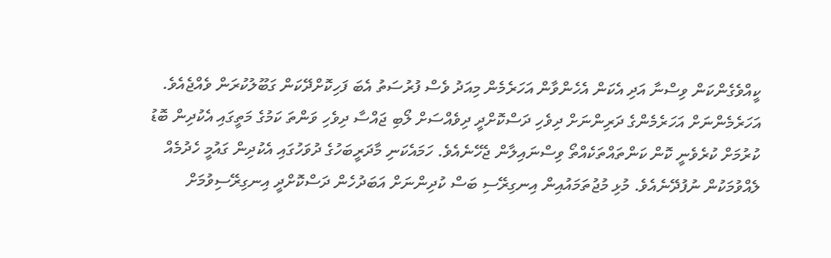ކީއްވެގެންކަން ވިސްނާ އަދި އެކަން އެހެންވާން އަހަރެމެން މިއަދު ވެސް ފުރުސަތު އެބަ ފަހިކޮށްދޭކަން ގަބޫލުކުރަން ވެއްޖެއެވެ. އަހަރެމެންނަށް އަހަރެމެންގެ ދަރިންނަށް ދިވެހި ދަސްކޮށްދީ ދިވެއްސަށް ލޯބި ޖައްސާ ދިވެހި ވަންތަ ކަމުގެ މަތީގައި އެކުދިން ބޮޑު ކުރުމަށް ކުރެވެނީ ކޮން ކަންތައްތަކެއްތޯ ވިސްނައިލާން ޖެހޭނެއެވެ. ހަމައެކަނި މާދަރީބަހުގެ ދުވަހުގައި އެކުދިން ގައުމީ ހެދުމެއް ލެއްވުމަކުން ނުފުދޭނެއެވެ. މުޅި މުޖުތަމައުއިން އިނގިރޭސި ބަސް ކުދިންނަށް އަބަދުހެން ދަސްކޮށްދީ އިނގިރޭސިވުމަށް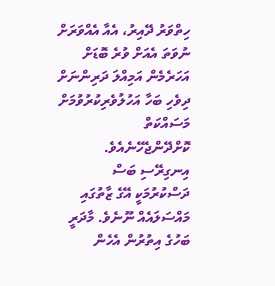ހިތްވަރު ދޭއިރު، އެއާ އެއްވަރަށް ނުވަތަ އެއަށް ވުރެ ބޮޑަށް އަހަރެމެން އަމިއްލަ ދަރިންނަށް ދިވެހި ބަހާ އަހުލުވެރިކުރުވުމަށް މަސައްކަތް ކޮށްދޭންޖެހޭނެއެވެ.
އިނގިރޭސި ބަސް ދަސްކުރުމަކީ އޭގެ ޒާތުގައި މައްސަލައެއް ނޫނެވެ. މާދަރީ ބަހުގެ އިތުރުން އެހެން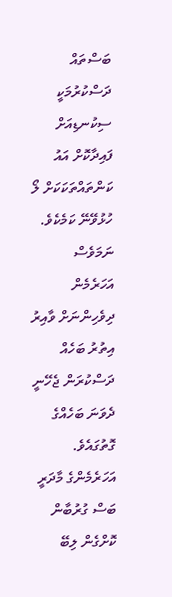ބަސްތައް ދަސްކުރުމަކީ ސިކުނޑިއަށް ފައިދާކޮށް އައު ކަންތައްތަކަކަށް ލޯ ހުޅުވޭނޭ ކަމެކެވެ. ނަމަވެސް އަހަރެމެން ދިވެހިންނަށް ވާއިރު އިތުރު ބަހެއް ދަސްކުރަން ޖެހޭނީ ދެވަނަ ބަހެއްގެ ގޮތުގައެވެ. އަހަރެމެންގެ މާދަރީ ބަސް ގުރުބާން ކޮށްގެން ލިބޭ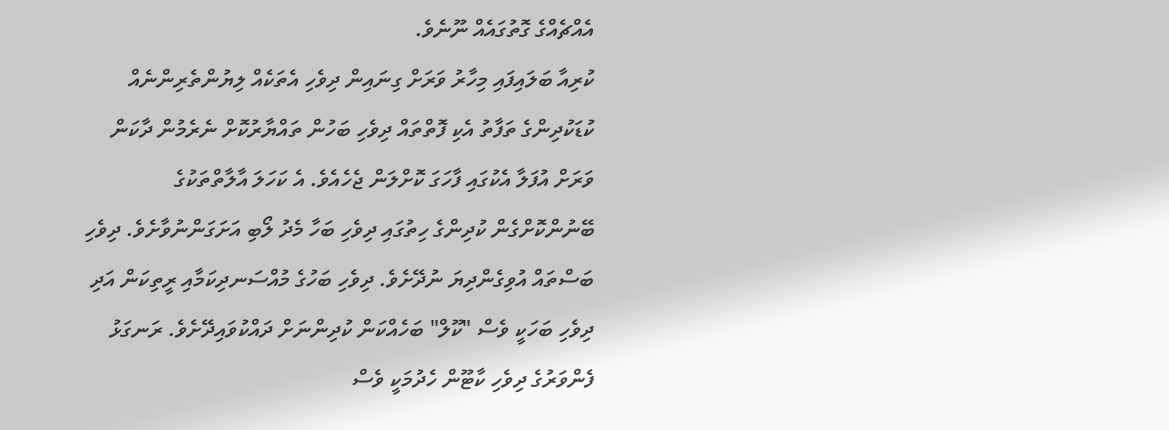އެއްޗެއްގެ ގޮތުގައެއް ނޫނެވެ.
ކުރިއާ ބަލައިފައި މިހާރު ވަރަށް ގިނައިން ދިވެހި އެތަކެއް ލިޔުންތެރިންނެއް ކުޑަކުދިންގެ ތަފާތު އެކި ފޮތްތައް ދިވެހި ބަހުން ތައްޔާރުކޮށް ނެރެމުން ދާކަން ވަރަށް އުފަލާ އެކުގައި ފާހަގަ ކޮށްލަން ޖެހެއެވެ. އެ ކަހަލަ އާލާތްތަކުގެ ބޭނުންކޮށްގެން ކުދިންގެ ހިތުގައި ދިވެހި ބަހާ މެދު ލޯބި އަށަގަންނުވާށެވެ. ދިވެހި ބަސްތައް އުވިގެންދިޔަ ނުދޭށެވެ. ދިވެހި ބަހުގެ މުއްސަނދިކަމާއި ރީތިކަން އަދި ދިވެހި ބަހަކީ ވެސް "ކޫލް" ބަހެއްކަން ކުދިންނަށް ދައްކުވައިދޭށެވެ. ރަނގަޅު ފެންވަރުގެ ދިވެހި ކާޓޫން ހެދުމަކީ ވެސް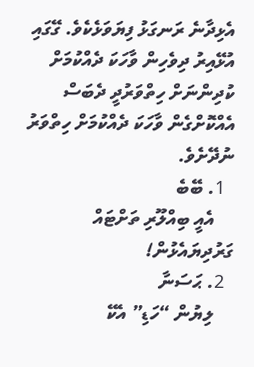އެޅިދާނެ ރަނގަޅު ފިޔަވަޅެކެވެ. ގޭގައި އުޅޭއިރު ދިވެހިން ވާހަކަ ދެއްކުމަށް ކުދިންނަށް ހިތްވަރުދީ ދެބަސް އެއްކޮށްގެން ވާހަކަ ދެއްކުމަށް ހިތްވަރު ނުދޭށެވެ.
  1. ބޭބެ
    އެއީ ބިއްލޫރި ތަށްޓައް ގަރުދިޔައެޅުން!
  2. ޙަސަނާ
    ލިޔުން “ހަޑި” އެކޭ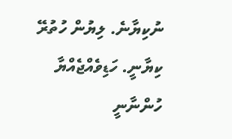ނުކިޔާނެ. ލިޔުން ހުތުރޭ ކިޔާނީ. ހަޑިވެއްޖެއްޔާ ހުންނާނީ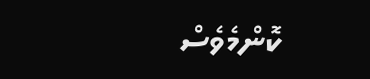ކޮންމެވެސް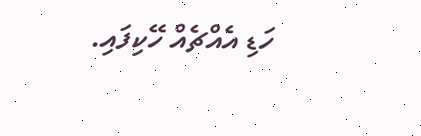ހަޑި އެއްޗެއް ހޭކިފައި.